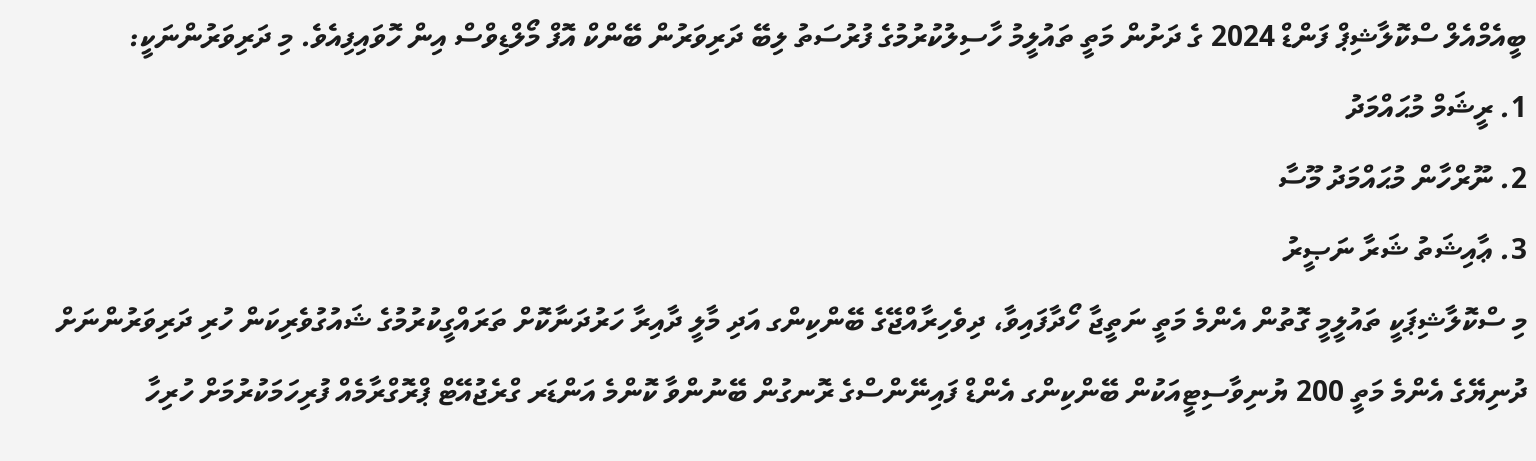ބީއެމްއެލް ސްކޮލާޝިޕް ފަންޑް 2024 ގެ ދަށުން މަތީ ތައުލީމު ހާސިލުކުރުމުގެ ފުރުސަތު ލިބޭ ދަރިވަރުން ބޭންކް އޮފް މޯލްޑިވްސް އިން ހޮވައިފިއެވެ. މި ދަރިވަރުންނަކީ:
1. ރީޝަމް މުޙައްމަދު
2. ނޫރްހާން މުޙައްމަދު މޫސާ
3. ޢާއިޝަތު ޝަރާ ނަޞީރު
މި ސްކޮލާޝިޕަކީ ތައުލީމީ ގޮތުން އެންމެ މަތީ ނަތީޖާ ހޯދާފައިވާ، ދިވެހިރާއްޖޭގެ ބޭންކިންގ އަދި މާލީ ދާއިރާ ހަރުދަނާކޮށް ތަރައްގީކުރުމުގެ ޝައުގުވެރިކަން ހުރި ދަރިވަރުންނަށް ދުނިޔޭގެ އެންމެ މަތީ 200 ޔުނިވާސިޓީއަކުން ބޭންކިންގ އެންޑް ފައިނޭންސްގެ ރޮނގުން ބޭނުންވާ ކޮންމެ އަންޑަރ ގްރެޖުއޭޓް ޕްރޮގްރާމެއް ފުރިހަމަކުރުމަށް ހުރިހާ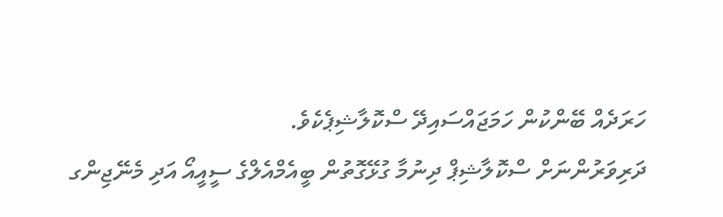ހަރަދެއް ބޭންކުން ހަމަޖައްސައިދޭ ސްކޮލާޝިޕެކެވެ.
ދަރިވަރުންނަށް ސްކޮލާޝިޕް ދިނުމާ ގުޅޭގޮތުން ބީއެމްއެލްގެ ސީއީއޯ އަދި މެނޭޖިންގ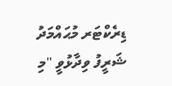ޑިރެކްޓަރ މުޙައްމަދު ޝަރީފު ވިދާޅުވީ "މި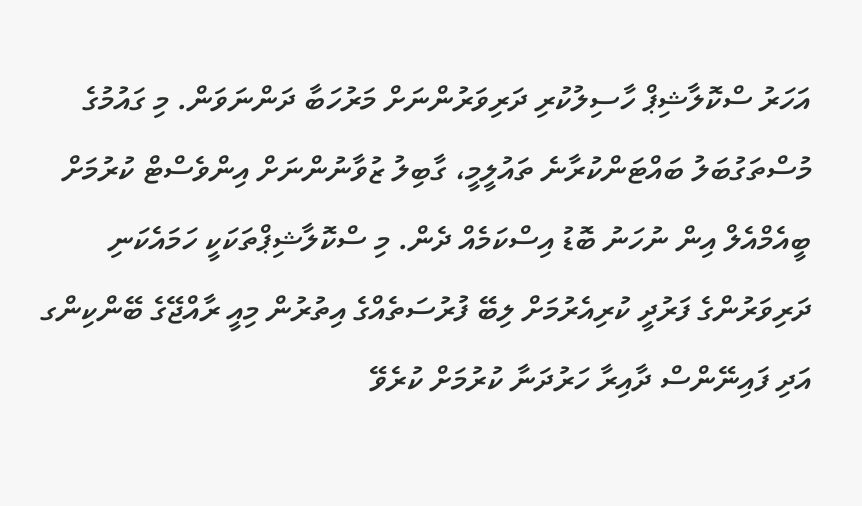އަހަރު ސްކޮލާޝިޕް ހާސިލުކުރި ދަރިވަރުންނަށް މަރުހަބާ ދަންނަވަން. މި ގައުމުގެ މުސްތަގުބަލު ބައްޓަންކުރާނެ ތައުލީމީ، ގާބިލު ޒުވާނުންނަށް އިންވެސްޓް ކުރުމަށް ބީއެމްއެލް އިން ނުހަނު ބޮޑު އިސްކަމެއް ދެން. މި ސްކޮލާޝިޕްތަކަކީ ހަމައެކަނި ދަރިވަރުންގެ ފަރުދީ ކުރިއެރުމަށް ލިބޭ ފުރުސަތެއްގެ އިތުރުން މިއީ ރާއްޖޭގެ ބޭންކިންގ އަދި ފައިނޭންސް ދާއިރާ ހަރުދަނާ ކުރުމަށް ކުރެވޭ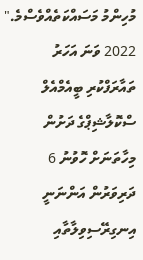މުހިންމު މަސައްކަތެއްވެސްމެ."
2022 ވަނަ އަހަރު ތައާރަފްކުރި ބީއެމްއެލް ސްކޮލާޝިޕްގެ ދަށުން މިހާތަނަށް ހޮވުނު 6 ދަރިވަރުން އަންނަނީ އިނގިރޭސިވިލާތާއި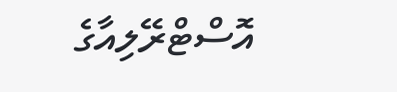އޮސްޓްރޭލިއާގެ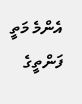އެންމެ މަތީ ފަންތީގެ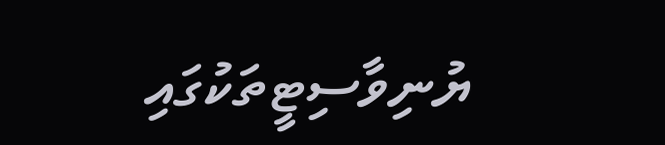ޔުނިވާސިޓީތަކުގައި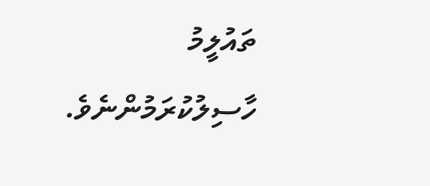ތައުލީމު ހާސިލުކުރަމުންނެވެ.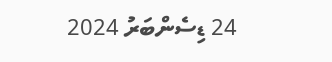24 ޑިސެންބަރު 2024